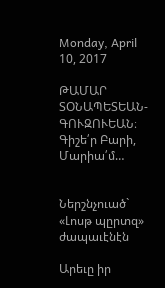Monday, April 10, 2017

ԹԱՄԱՐ ՏՕՆԱՊԵՏԵԱՆ-ԳՈՒԶՈՒԵԱՆ։ Գիշե՛ր Բարի, Մարիա՛մ…


Ներշնչուած` «Լոսթ պըրտզ» ժապաւէնէն

Արեւը իր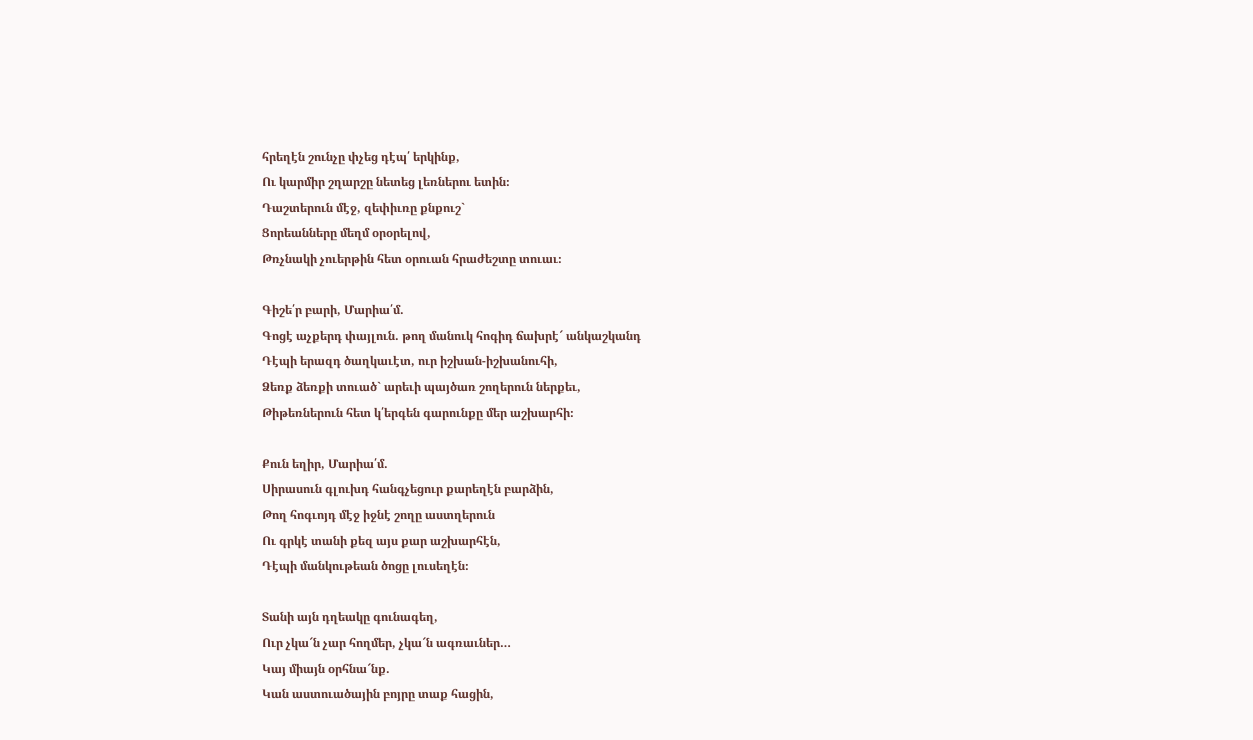հրեղէն շունչը փչեց դէպ՛ երկինք,
Ու կարմիր շղարշը նետեց լեռներու ետին։
Դաշտերուն մէջ, զեփիւռը քնքուշ`
Ցորեանները մեղմ օրօրելով,
Թռչնակի չուերթին հետ օրուան հրաժեշտը տուաւ։

Գիշե՛ր բարի, Մարիա՛մ.
Գոցէ աչքերդ փայլուն. թող մանուկ հոգիդ ճախրէ՜ անկաշկանդ
Դէպի երազդ ծաղկաւէտ, ուր իշխան-իշխանուհի,
Ձեռք ձեռքի տուած` արեւի պայծառ շողերուն ներքեւ,
Թիթեռներուն հետ կ՛երգեն գարունքը մեր աշխարհի։

Քուն եղիր, Մարիա՛մ.
Սիրասուն գլուխդ հանգչեցուր քարեղէն բարձին,
Թող հոգւոյդ մէջ իջնէ շողը աստղերուն
Ու գրկէ տանի քեզ այս քար աշխարհէն,
Դէպի մանկութեան ծոցը լուսեղէն։

Տանի այն դղեակը գունագեղ,
Ուր չկա՜ն չար հողմեր, չկա՜ն ագռաւներ…
Կայ միայն օրհնա՜նք.
Կան աստուածային բոյրը տաք հացին,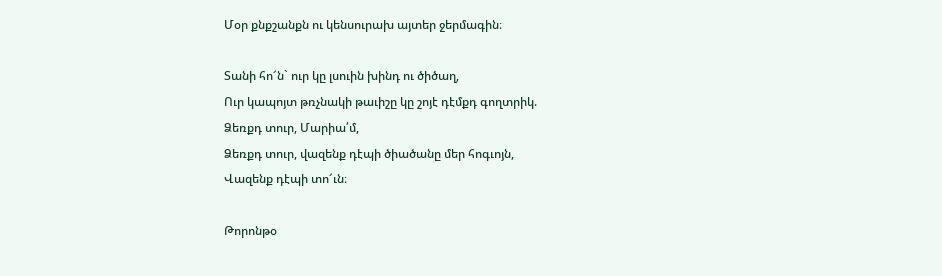Մօր քնքշանքն ու կենսուրախ այտեր ջերմագին։

Տանի հո՜ն` ուր կը լսուին խինդ ու ծիծաղ,
Ուր կապոյտ թռչնակի թաւիշը կը շոյէ դէմքդ գողտրիկ.
Ձեռքդ տուր, Մարիա՛մ,
Ձեռքդ տուր, վազենք դէպի ծիածանը մեր հոգւոյն,
Վազենք դէպի տո՜ւն։

Թորոնթօ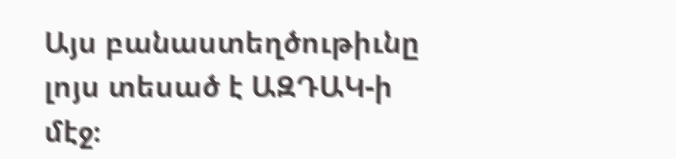Այս բանաստեղծութիւնը լոյս տեսած է ԱԶԴԱԿ-ի մէջ։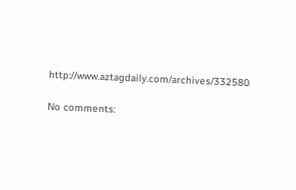http://www.aztagdaily.com/archives/332580

No comments: